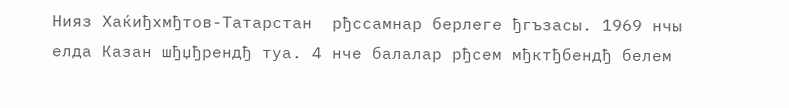Нияз Хаќиђхмђтов-Татарстан  рђссамнар берлеге ђгъзасы. 1969 нчы елда Казан шђџђрендђ туа. 4 нче балалар рђсем мђктђбендђ белем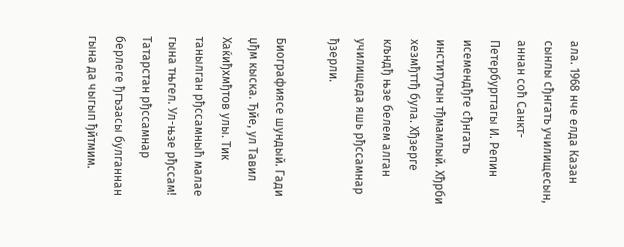ала. 1968 нче елда Казан сынлы сђнгать училищесын, аннан соћ Санкт-Петербургтагы И. Репин исемендђге сђнгать институтын тђмамлый. Хђрби хезмђттђ була. Хђзерге кљндђ њзе белем алган училищеда яшь рђссамнар ђзерли.

Биографиясе шундый. Гади џђм кыска. Ђйе, ул Тавил Хаќиђхмђтов улы. Тик танылган рђссамныћ малае гына тњгел. Ул-њзе рђссам! Татарстан рђссамнар берлеге ђгъзасы булганнан гына да чыгып ђйтмим.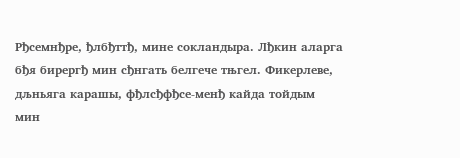Рђсемнђре, ђлбђттђ, мине сокландыра. Лђкин аларга бђя бирергђ мин сђнгать белгече тњгел. Фикерлеве, дљньяга карашы, фђлсђфђсе-менђ кайда тойдым мин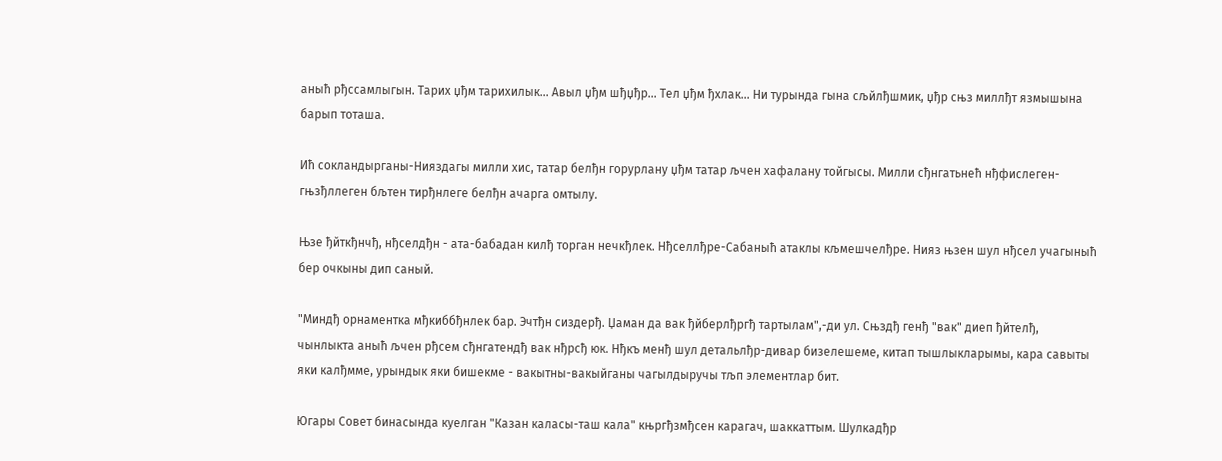аныћ рђссамлыгын. Тарих џђм тарихилык... Авыл џђм шђџђр... Тел џђм ђхлак... Ни турында гына сљйлђшмик, џђр сњз миллђт язмышына барып тоташа.

Ић сокландырганы-Нияздагы милли хис, татар белђн горурлану џђм татар љчен хафалану тойгысы. Милли сђнгатьнећ нђфислеген-гњзђллеген бљтен тирђнлеге белђн ачарга омтылу.

Њзе ђйткђнчђ, нђселдђн - ата-бабадан килђ торган нечкђлек. Нђселлђре-Сабаныћ атаклы кљмешчелђре. Нияз њзен шул нђсел учагыныћ бер очкыны дип саный.

"Миндђ орнаментка мђкиббђнлек бар. Эчтђн сиздерђ. Џаман да вак ђйберлђргђ тартылам",-ди ул. Сњздђ генђ "вак" диеп ђйтелђ, чынлыкта аныћ љчен рђсем сђнгатендђ вак нђрсђ юк. Нђкъ менђ шул детальлђр-дивар бизелешеме, китап тышлыкларымы, кара савыты яки калђмме, урындык яки бишекме - вакытны-вакыйганы чагылдыручы тљп элементлар бит.

Югары Совет бинасында куелган "Казан каласы-таш кала" књргђзмђсен карагач, шаккаттым. Шулкадђр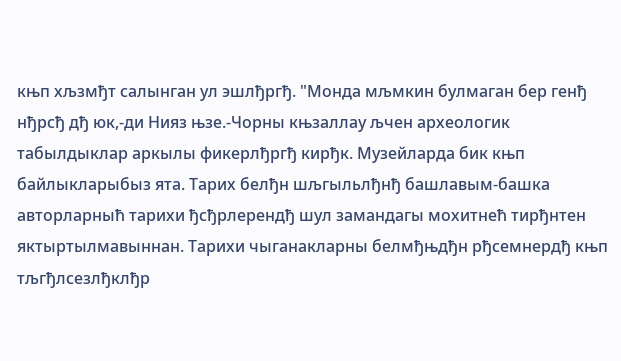књп хљзмђт салынган ул эшлђргђ. "Монда мљмкин булмаган бер генђ нђрсђ дђ юк,-ди Нияз њзе.-Чорны књзаллау љчен археологик табылдыклар аркылы фикерлђргђ кирђк. Музейларда бик књп байлыкларыбыз ята. Тарих белђн шљгыльлђнђ башлавым-башка авторларныћ тарихи ђсђрлерендђ шул замандагы мохитнећ тирђнтен яктыртылмавыннан. Тарихи чыганакларны белмђњдђн рђсемнердђ књп тљгђлсезлђклђр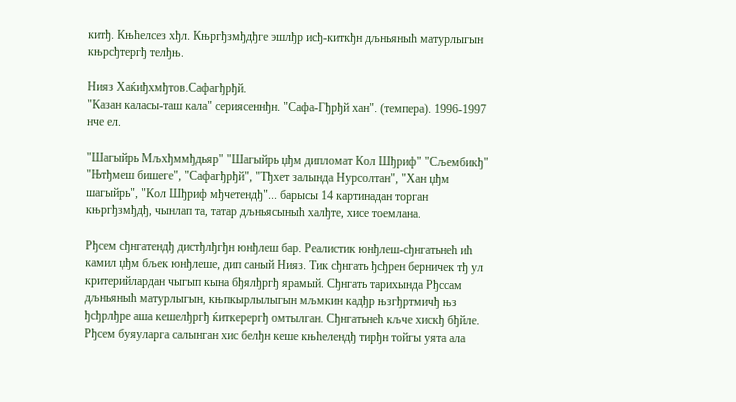китђ. Књћелсез хђл. Књргђзмђдђге эшлђр исђ-киткђн дљньяныћ матурлыгын књрсђтергђ телђњ.

Нияз Хаќиђхмђтов.Сафагђрђй.
"Казан каласы-таш кала" сериясеннђн. "Сафа-Гђрђй хан". (темпера). 1996-1997 нче ел.

"Шагыйрь Мљхђммђдьяр" "Шагыйрь џђм дипломат Кол Шђриф" "Сљембикђ" "Њтђмеш бишеге", "Сафагђрђй", "Тђхет залында Нурсолтан", "Хан џђм шагыйрь", "Кол Шђриф мђчетендђ"... барысы 14 картинадан торган књргђзмђдђ, чынлап та, татар дљньясыныћ халђте, хисе тоемлана.

Рђсем сђнгатендђ дистђлђгђн юнђлеш бар. Реалистик юнђлеш-сђнгатьнећ ић камил џђм бљек юнђлеше, дип саный Нияз. Тик сђнгать ђсђрен берничек тђ ул критерийлардан чыгып кына бђялђргђ ярамый. Сђнгать тарихында Рђссам дљньяныћ матурлыгын, књпкырлылыгын мљмкин кадђр њзгђртмичђ њз ђсђрлђре аша кешелђргђ ќиткерергђ омтылган. Сђнгатьнећ кљче хискђ бђйле. Рђсем буяуларга салынган хис белђн кеше књћелендђ тирђн тойгы уята ала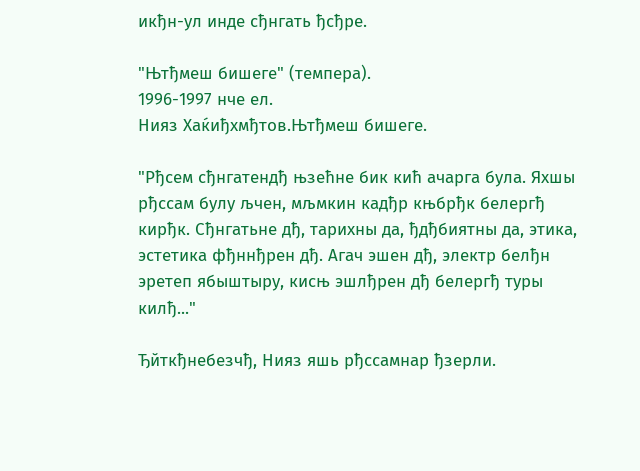икђн-ул инде сђнгать ђсђре.

"Њтђмеш бишеге" (темпера).
1996-1997 нче ел.
Нияз Хаќиђхмђтов.Њтђмеш бишеге.

"Рђсем сђнгатендђ њзећне бик кић ачарга була. Яхшы рђссам булу љчен, мљмкин кадђр књбрђк белергђ кирђк. Сђнгатьне дђ, тарихны да, ђдђбиятны да, этика, эстетика фђннђрен дђ. Агач эшен дђ, электр белђн эретеп ябыштыру, кисњ эшлђрен дђ белергђ туры килђ..."

Ђйткђнебезчђ, Нияз яшь рђссамнар ђзерли.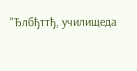"Ђлбђттђ, училищеда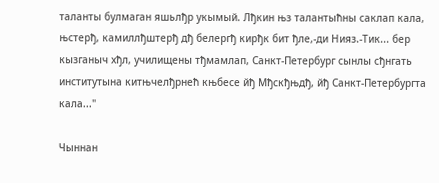таланты булмаган яшьлђр укымый. Лђкин њз талантыћны саклап кала, њстерђ, камиллђштерђ дђ белергђ кирђк бит ђле,-ди Нияз.-Тик... бер кызганыч хђл, училищены тђмамлап, Санкт-Петербург сынлы сђнгать институтына китњчелђрнећ књбесе йђ Мђскђњдђ, йђ Санкт-Петербургта кала..."

Чыннан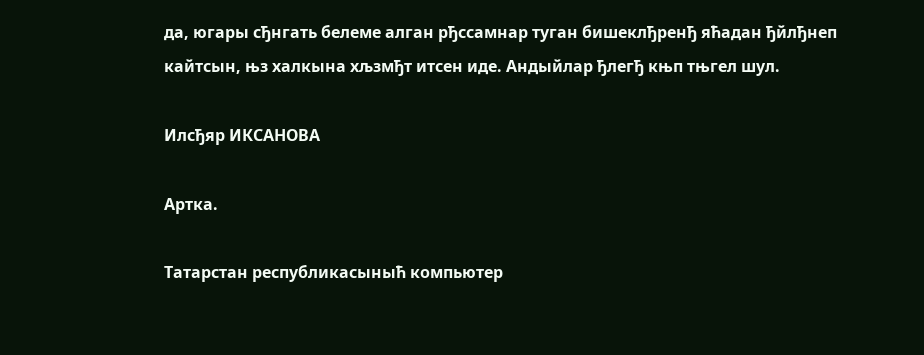да, югары сђнгать белеме алган рђссамнар туган бишеклђренђ яћадан ђйлђнеп кайтсын, њз халкына хљзмђт итсен иде. Андыйлар ђлегђ књп тњгел шул.

Илсђяр ИКСАНОВА

Артка.

Татарстан республикасыныћ компьютер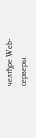челтђре Web-серверы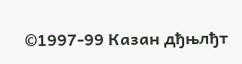©1997-99 Казан дђњлђт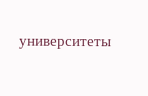университеты